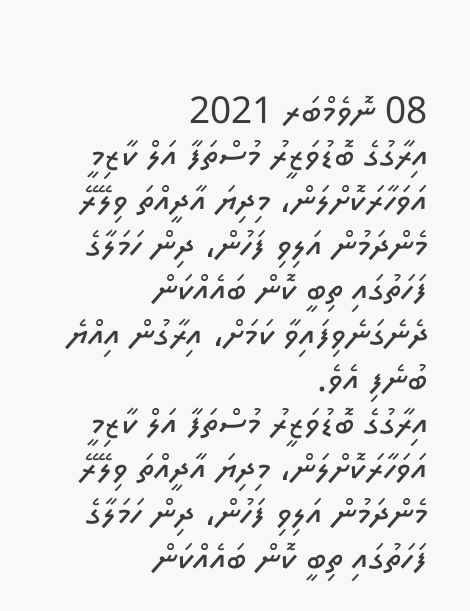08 ނޮވެމްބަރ 2021
އިރާގުގެ ބޮޑުވަޒީރު މުސްތަފާ އަލް ކާޒިމީ އަވަހާރަކޮށްލަން، މިދިޔަ އާދީއްތަ ވިލޭރޭ މެންދަމުން އަލިވި ފަހުން، ދިން ހަމަލާގެ ފަހަތުގައި ތިބީ ކޮން ބައެއްކަން ދެނެގަނެވިފައިވާ ކަމަށް، އިރާގުން އިއްޔެ ބުނެފި އެވެ.
އިރާގުގެ ބޮޑުވަޒީރު މުސްތަފާ އަލް ކާޒިމީ އަވަހާރަކޮށްލަން، މިދިޔަ އާދީއްތަ ވިލޭރޭ މެންދަމުން އަލިވި ފަހުން، ދިން ހަމަލާގެ ފަހަތުގައި ތިބީ ކޮން ބައެއްކަން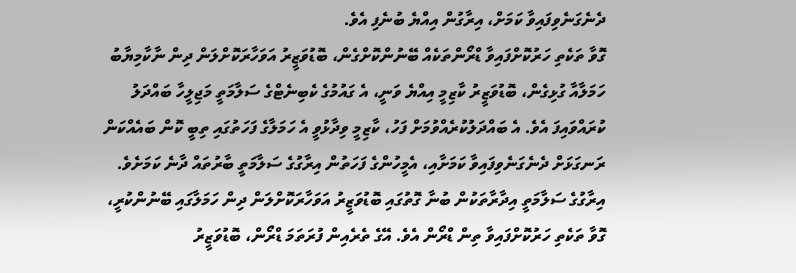ދެނެގަނެވިފައިވާ ކަމަށް، އިރާގުން އިއްޔެ ބުނެފި އެވެ.
ގޮވާ ތަކެތި ހަރުކޮށްފައިވާ ޑްރޯންތަކެއް ބޭނުންކޮށްގެން، ބޮޑުވަޒީރު އަވަހާރަކޮށްލަން ދިން ނާކާމިޔާބު ހަމަލާއާ ގުޅިގެން، ބޮޑުވަޒީރު ކާޒިމީ އިއްޔެ ވަނީ، އެ ގައުމުގެ ކެބިނެޓްގެ ސަލާމަތީ މަޖިލީހާ ބައްދަލު ކުރައްވައިފަ އެވެ. އެ ބައްދަލުކުރެއްވުމަށް ފަހު، ކާޒިމީ ވިދާޅުވީ އެ ހަމަލާގެ ފަހަތުގައި ތިބީ ކޮން ބައެއްކަން ރަނގަޅަށް ދެނެގަނެވިފައިވާ ކަމަށާއި، އެމީހުންގެ ފަހަތުން އިރާގުގެ ސަލާމަތީ ބާރުތައް ދާނެ ކަމަށެވެ.
އިރާގުގެ ސަލާމަތީ އިދާރާތަކުން ބުނާ ގޮތުގައި ބޮޑުވަޒީރު އަވަހާރަކޮށްލަން ދިން ހަމަލާގައި ބޭނުންކުރީ، ގޮވާ ތަކެތި ހަރުކޮށްފައިވާ ތިން ޑްރޯން އެވެ. އޭގެ ތެރެއިން ފުރަތަމަ ޑްރޯން، ބޮޑުވަޒީރު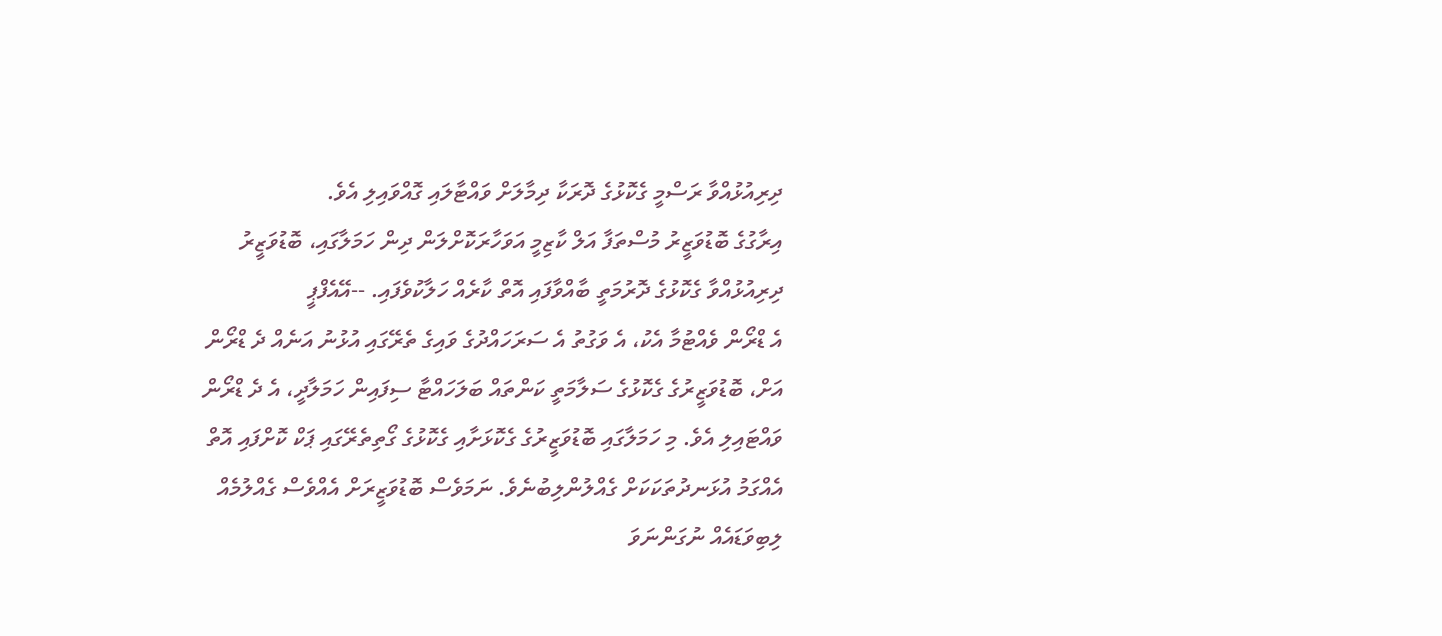ދިރިއުޅުއްވާ ރަސްމީ ގެކޮޅުގެ ދޮރަކާ ދިމާލަށް ވައްޓާލައި ގޮއްވައިލި އެވެ.
އިރާގުގެ ބޮޑުވަޒީރު މުސްތަފާ އަލް ކާޒިމީ އަވަހާރަކޮށްލަން ދިން ހަމަލާގައި، ބޮޑުވަޒީރު ދިރިއުޅުއްވާ ގެކޮޅުގެ ދޮރުމަތީ ބާއްވާފައި އޮތް ކާރެއް ހަލާކުވެފައި. --އޭއެފްޕީ
އެ ޑްރޯން ވެއްޓުމާ އެކު، އެ ވަގުތު އެ ސަރަހައްދުގެ ވައިގެ ތެރޭގައި އުޅުނު އަނެއް ދެ ޑްރޯން އަށް، ބޮޑުވަޒީރުގެ ގެކޮޅުގެ ސަލާމަތީ ކަންތައް ބަލަހައްޓާ ސިފައިން ހަމަލާދީ، އެ ދެ ޑްރޯން ވައްޓައިލި އެވެ. މި ހަމަލާގައި ބޮޑުވަޒީރުގެ ގެކޮޅަށާއި ގެކޮޅުގެ ގޯތިތެރޭގައި ޕަކް ކޮށްފައި އޮތް އެއްގަމު އުޅަނދުތަކަކަށް ގެއްލުންލިބުނެވެ. ނަމަވެސް ބޮޑުވަޒީރަށް އެއްވެސް ގެއްލުމެއް ލިބިވަޑައެއް ނުގަންނަވަ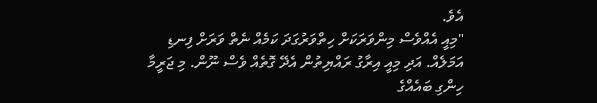އެވެ.
"މިއީ އެއްވެސް މިންވަރަކަށް ހިތްވަރުގަދަ ކަމެއް ނެތް ވަރަށް ފިނޑި އަމަލެއް. އަދި މިއީ އިރާގު ރައްޔިތުން އެދޭ ގޮތެއް ވެސް ނޫން. މި ޖަރީމާ ހިންގި ބައެއްގެ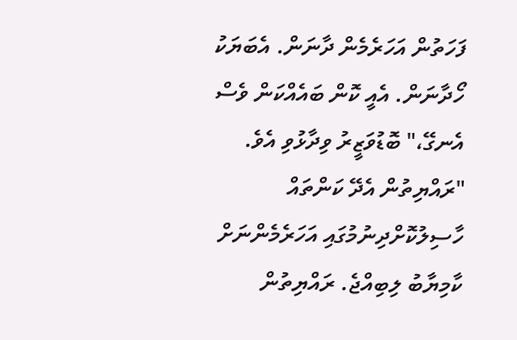ފަހަތުން އަހަރެމެން ދާނަން. އެބަޔަކު ހޯދާނަން. އެއީ ކޮން ބައެއްކަން ވެސް އެނގޭ،" ބޮޑުވަޒީރު ވިދާޅުވި އެވެ.
"ރައްޔިތުން އެދޭ ކަންތައް ހާސިލުކޮށްދިނުމުގައި އަހަރެމެންނަށް ކާމިޔާބު ލިބިއްޖެ. ރައްޔިތުން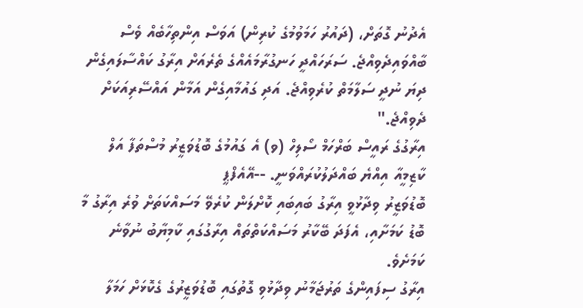އެދުނު ގޮތަށް، (ދައުރު ހަމަވުމުގެ ކުރިން) އަވަސް އިންތިހާބެއް ވެސް ބާއްވައިދެވިއްޖެ. ސަރަހައްދީ ހަނގުރާމައެއްގެ ތެރެއަށް އިރާގު ކައްސާލައިގެން ދިޔަ ނުދީ ސަލާމަތް ކުރެވިއްޖެ. އަދި ގައުމާއިގެން އަމާން އައްސޭރިއަކަށް ދެވިއްޖެ."
އިރާގުގެ ރައީސް ބަރްހަމް ސޯލިހް (ވ) އެ ގައުމުގެ ބޮޑުވަޒީރު މުސްތަފާ އަލް ކާޒިމީއާ އިއްޔެ ބައްދަލުކުރައްވަނީ. --އޭއެފްޕީ
ބޮޑުވަޒީރު ވިދާޅުވީ އިރާގު ބައިބައި ކޮށްލަން ކުރެވޭ މަސައްކަތަށް ވުރެ އިރާގު މާ ބޮޑު ކަމަށާއި، އެފަދަ ބޭކާރު މަސައްކަތްތައް އިރާގުގައި ކާމިޔާބު ނުވާނެ ކަމަށެވެ.
އިރާގު ސިފައިންގެ ތަރުޖަމާނު ވިދާޅުވި ގޮތުގައި ބޮޑުވަޒީރުގެ ގެކޮޅަށް ހަމަލާ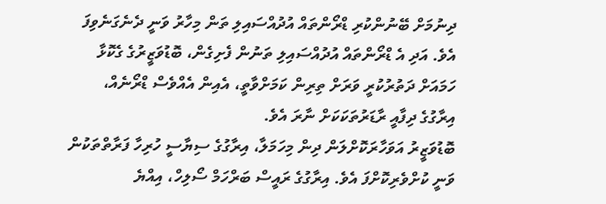ދިނުމަށް ބޭނުންކުރި ޑްރޯންތައް އުދުއްސައިލި ތަން މިހާރު ވަނީ ދެނެގަނެވިފަ އެވެ. އަދި އެ ޑްރޯންތައް އުދުއްސައިލި ތަނުން ފެށިގެން، ބޮޑުވަޒީރުގެ ގެކޮޅާ ހަމައަށް ދަތުރުކުރީ ވަރަށް ތިރިން ކަމަށްވާތީ، އެއިން އެއްވެސް ޑްރޯނެއް، އިރާގުގެ ދިފާއީ ރާޑަރުތަކަކަށް ނާރަ އެވެ.
ބޮޑުވަޒީރު އަވަހާރަކޮށްލަން ދިން މިހަމަލާ، އިރާގުގެ ސިޔާސީ ހުރިހާ ފަރާތްތަކުން ވަނީ ކުށްވެރިކޮށްފަ އެވެ. އިރާގުގެ ރައީސް ބަރްހަމް ސޯލިހް، އިއްޔެ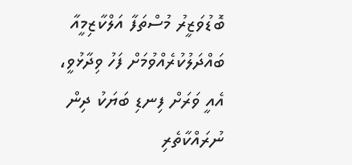ބޮޑުވަޒީރު މުސްތަފާ އަލްކާޒިމީއާ ބައްދަލުކުރެއްވުމަށް ފަހު ވިދާޅުވީ، އެއީ ވަރަށް ފިނޑި ބަޔަކު ދިން ނުރައްކާތެރި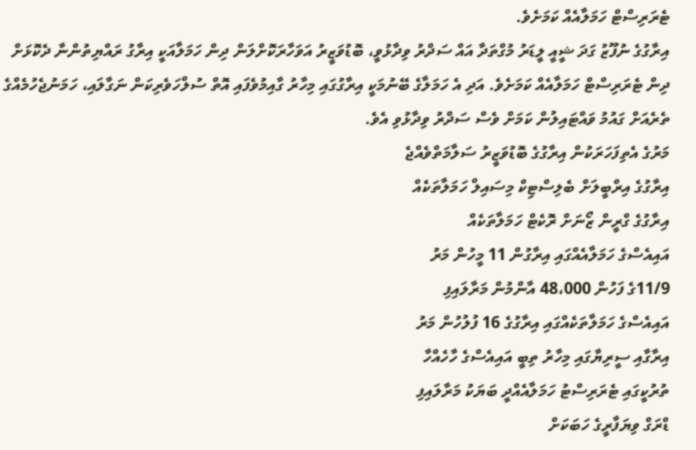ޓެރަރިސްޓް ހަމަލާއެއް ކަމަށެވެ.
އިރާގުގެ ނުފޫޒު ގަދަ ޝީއީ ލީޑަރު މުގްތަދާ އައް ސަދްރު ވިދާޅުވީ، ބޮޑުވަޒީރު އަވަހާރަކޮށްލަން ދިން ހަމަލާއަކީ އިރާގު ރައްޔިތުންނާ ދެކޮޅަށް ދިން ޓެރަރިސްޓް ހަމަލާއެއް ކަމަށެވެ. އަދި އެ ހަމަލާގެ ބޭނުމަކީ އިރާގުގައި މިހާރު ގާއިމުވެފައި އޮތް ސުލްހަވެރިކަން ނަގާލައި، ހަމަނުޖެހުމެއްގެ ތެރެއަށް ގައުމު ވައްޓައިލުން ކަމަށް ވެސް ސަދްރު ވިދާޅުވި އެވެ.
މަރުގެ އެތިފަހަރަކުން އިރާގުގެ ބޮޑުވަޒީރު ސަލާމަތްވެއްޖެ
އިރާގުގެ އިރްބީލަށް ބެލިސްޓިކް މިސައިލް ހަމަލާތަކެއް
އިރާގުގެ ގްރީން ޒޯނަށް ރޮކެޓް ހަމަލާތަކެއް
އައިއެސްގެ ހަމަލާއެއްގައި އިރާގުން 11 މީހުން މަރު
11/9ގެ ފަހުން 48،000 އާންމުން މަރާލައިފި
އައިއެސްގެ ހަމަލާތަކެއްގައި އިރާގުގެ 16 ފުލުހުން މަރު
އިރާގާއި ސީރިޔާގައި މިހާރު ތިބީ އައިއެސްގެ ހާހެއްހާ
ތުރުކީގައި ޓެރަރިސްޓު ހަމަލާއެއްދީ ބަޔަކު މަރާލައިފި
ޑްރަގް ވިޔަފާރީގެ ހަބަކަށް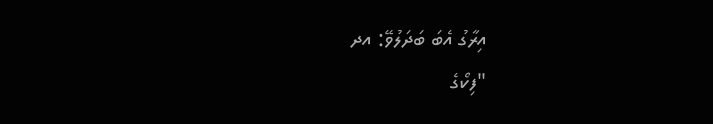އިރާގު އެބަ ބަދަލުވޭ: އދ
"ފިކޯގެ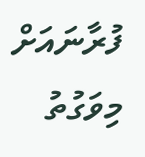ފުރާނައަށް މިވަގުތު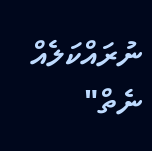ނުރައްކަލެއް ނެތް"